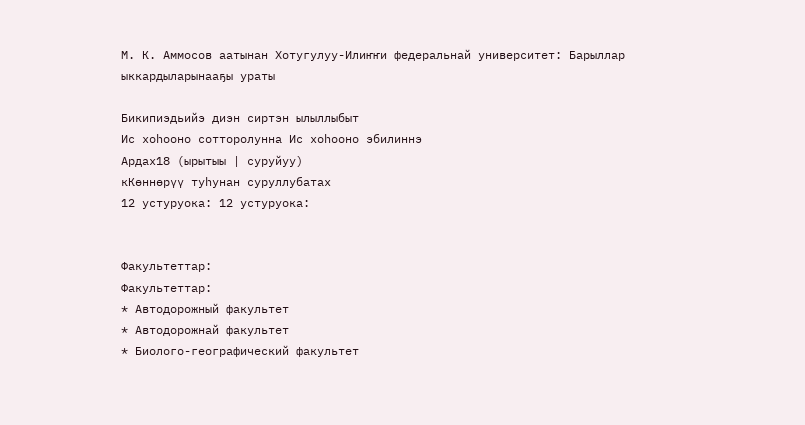М. К. Аммосов аатынан Хотугулуу-Илиҥҥи федеральнай университет: Барыллар ыккардыларынааҕы ураты

Бикипиэдьийэ диэн сиртэн ылыллыбыт
Ис хоһооно сотторолунна Ис хоһооно эбилиннэ
Ардах18 (ырытыы | суруйуу)
кКөннөрүү туһунан суруллубатах
12 устуруока: 12 устуруока:


Факультеттар:
Факультеттар:
* Автодорожный факультет
* Автодорожнай факультет
* Биолого-географический факультет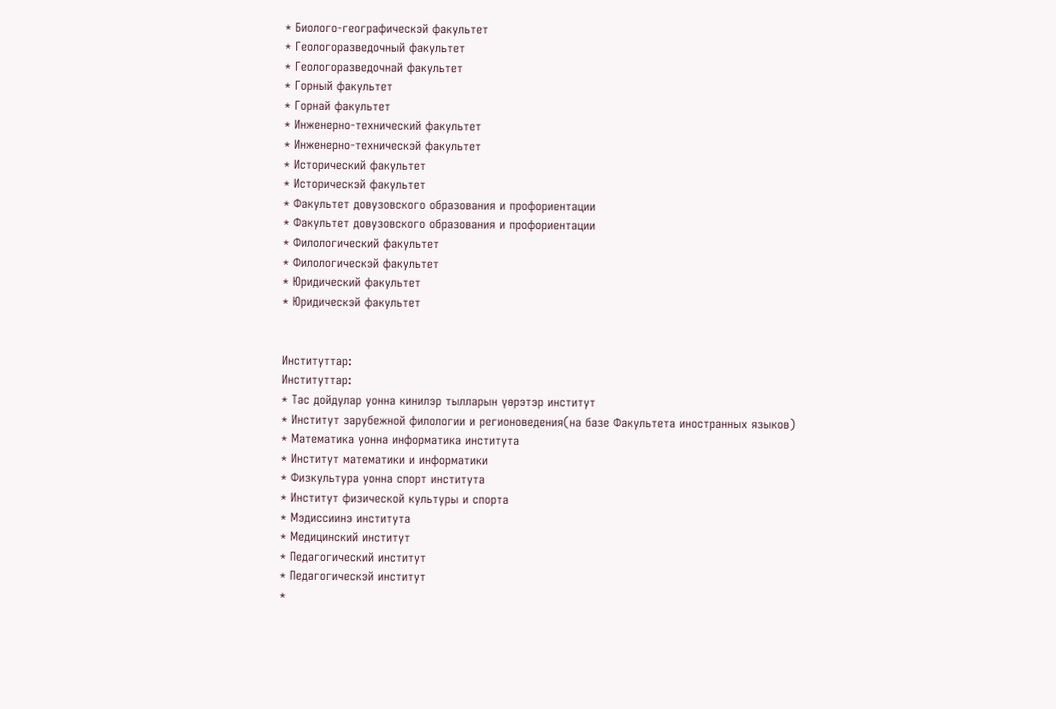* Биолого-географическэй факультет
* Геологоразведочный факультет
* Геологоразведочнай факультет
* Горный факультет
* Горнай факультет
* Инженерно-технический факультет
* Инженерно-техническэй факультет
* Исторический факультет
* Историческэй факультет
* Факультет довузовского образования и профориентации
* Факультет довузовского образования и профориентации
* Филологический факультет
* Филологическэй факультет
* Юридический факультет
* Юридическэй факультет


Институттар:
Институттар:
* Тас дойдулар уонна кинилэр тылларын үөрэтэр институт
* Институт зарубежной филологии и регионоведения(на базе Факультета иностранных языков)
* Математика уонна информатика института
* Институт математики и информатики
* Физкультура уонна спорт института
* Институт физической культуры и спорта
* Мэдиссиинэ института
* Медицинский институт
* Педагогический институт
* Педагогическэй институт
*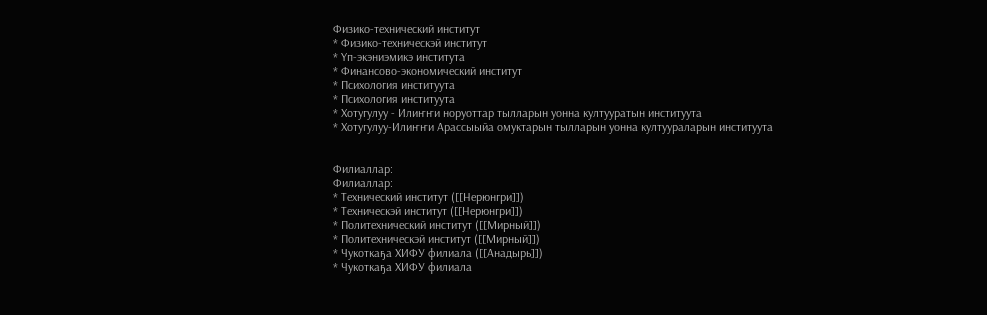Физико-технический институт
* Физико-техническэй институт
* Үп-экэниэмикэ института
* Финансово-экономический институт
* Психология институута
* Психология институута
* Хотугулуу - Илиҥҥи норуоттар тылларын уонна култууратын институута
* Хотугулуу-Илиҥҥи Арассыыйа омуктарын тылларын уонна култуураларын институута


Филиаллар:
Филиаллар:
* Технический институт ([[Нерюнгри]])
* Техническэй институт ([[Нерюнгри]])
* Политехнический институт ([[Мирный]])
* Политехническэй институт ([[Мирный]])
* Чукоткаҕа ХИФУ филиала ([[Анадырь]])
* Чукоткаҕа ХИФУ филиала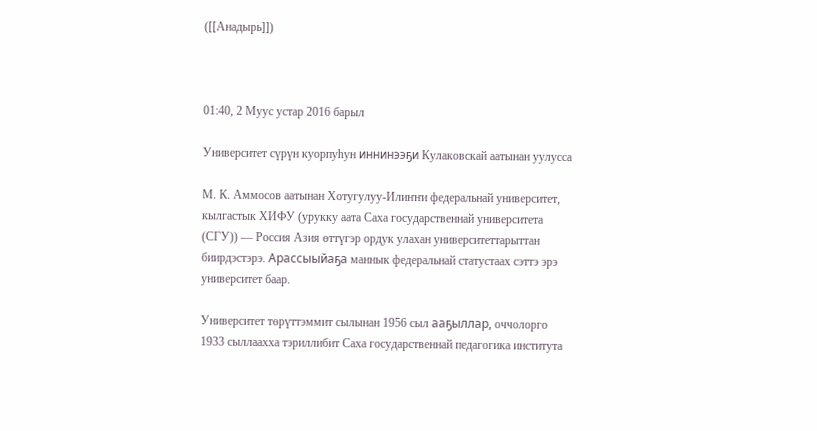([[Анадырь]])



01:40, 2 Муус устар 2016 барыл

Университет сүрүн куорпуһун иннинээҕи Кулаковскай аатынан уулусса

М. К. Аммосов аатынан Хотугулуу-Илиҥҥи федеральнай университет, кылгастык ХИФУ (урукку аата Саха государственнай университета (СГУ)) — Россия Азия өттүгэр ордук улахан университеттарыттан биирдэстэрэ. Арассыыйаҕа маннык федеральнай статустаах сэттэ эрэ университет баар.

Университет төрүттэммит сылынан 1956 сыл ааҕыллар, оччолорго 1933 сыллаахха тэриллибит Саха государственнай педагогика института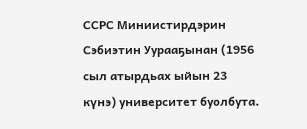ССРС Миниистирдэрин Сэбиэтин Уурааҕынан (1956 сыл атырдьах ыйын 23 күнэ) университет буолбута.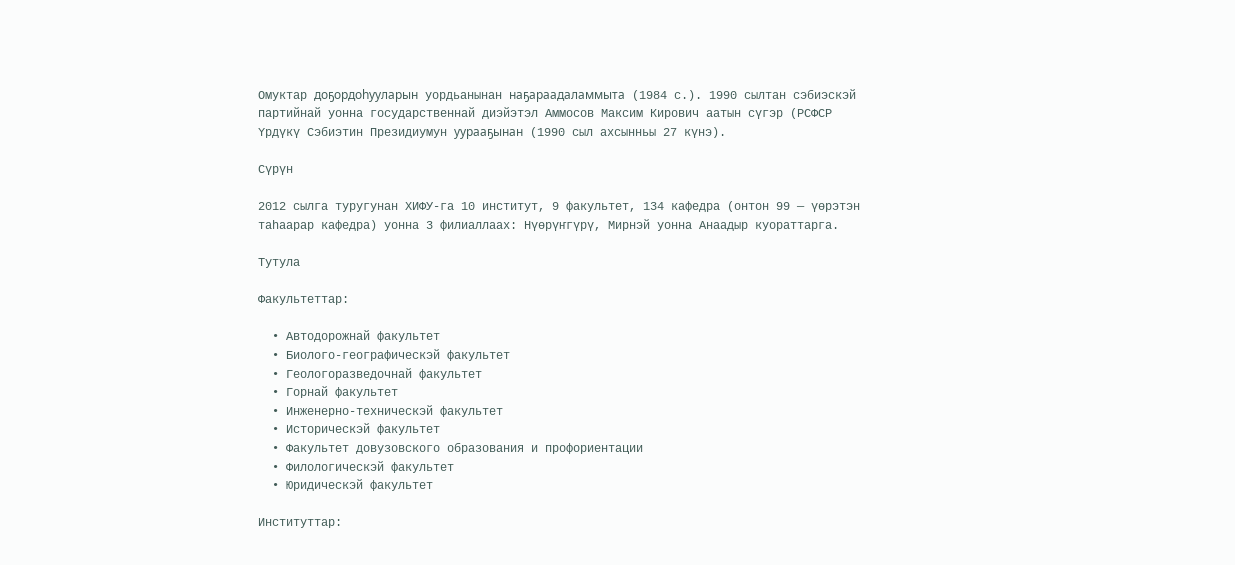Омуктар доҕордоһууларын уордьанынан наҕараадаламмыта (1984 с.). 1990 сылтан сэбиэскэй партийнай уонна государственнай диэйэтэл Аммосов Максим Кирович аатын сүгэр (РСФСР Үрдүкү Сэбиэтин Президиумун уурааҕынан (1990 сыл ахсынньы 27 күнэ).

Сүрүн

2012 сылга туругунан ХИФУ-га 10 институт, 9 факультет, 134 кафедра (онтон 99 — үөрэтэн таһаарар кафедра) уонна 3 филиаллаах: Нүөрүҥгүрү, Мирнэй уонна Анаадыр куораттарга.

Тутула

Факультеттар:

  • Автодорожнай факультет
  • Биолого-географическэй факультет
  • Геологоразведочнай факультет
  • Горнай факультет
  • Инженерно-техническэй факультет
  • Историческэй факультет
  • Факультет довузовского образования и профориентации
  • Филологическэй факультет
  • Юридическэй факультет

Институттар: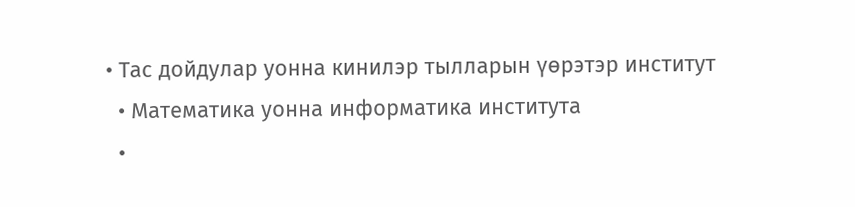• Тас дойдулар уонна кинилэр тылларын үөрэтэр институт
  • Математика уонна информатика института
  •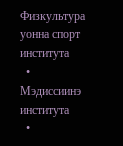Физкультура уонна спорт института
  • Мэдиссиинэ института
  •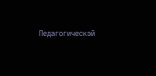Педагогическэй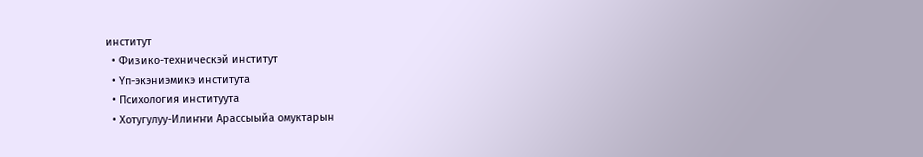институт
  • Физико-техническэй институт
  • Үп-экэниэмикэ института
  • Психология институута
  • Хотугулуу-Илиҥҥи Арассыыйа омуктарын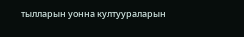тылларын уонна култуураларын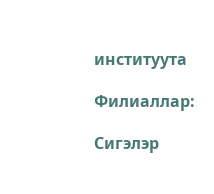институута

Филиаллар:

Сигэлэр